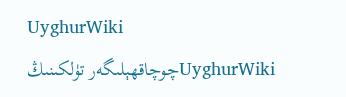UyghurWiki
UyghurWikiچوچاقھېلىگەر تۈلكىنىڭ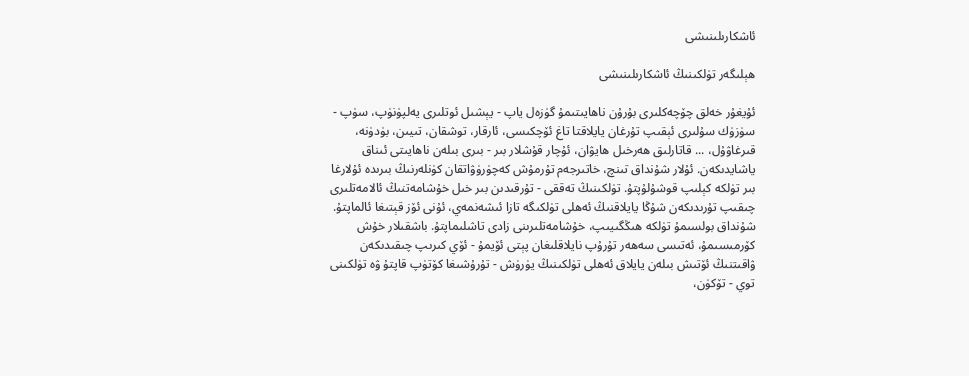ئاشكارىلىنىشى

ھېلىگەر تۈلكىنىڭ ئاشكارىلىنىشى

ئۇيغۇر خەلق چۆچەكلىرى بۇرۇن ناھايىتىمۇ گۈزەل ياپ - يېشىل ئوتلىرى يەلپۈنۈپ، سۈپ - سۈزۈك سۇلىرى ئېقىپ تۇرغان يايلاقتا تاغ ئۆچكىسى، ئارقار، توشقان، تىيىن، بۈدۈنە، قىرغاۋۇل، ... قاتارلىق ھەرخىل ھايۋان، ئۇچار قۇشلار بىر - بىرى بىلەن ناھايىتى ئىناق ياشايدىكەن. ئۇلار شۇنداق تىنچ، خاتىرجەم تۇرمۇش كەچۈرۈۋاتقان كۈنلەرنىڭ بىرىدە ئۇلارغا بىر تۈلكە كېلىپ قوشۇلۇپتۇ. تۈلكىنىڭ تەققى - تۇرقىدىن بىر خىل خۇشامەتنىڭ ئالامەتلىرى چىقىپ تۇرىدىكەن شۇڭا يايلاقنىڭ ئەھلى تۈلكىگە تازا ئىشەنمەي، ئۇنى ئۆز قېتىغا ئالماپتۇ. شۇنداق بولسىمۇ تۈلكە ھىڭگىيىپ، خۇشامەتلىرىنى زادى تاشلىماپتۇ. باشقىلار خۇش كۆرمىسىمۇ، ئەتىسى سەھەر تۇرۇپ نايلاقلىغان پېتى ئۆيمۇ - ئۆي كىرىپ چىقىدىكەن ۋاقىتنىڭ ئۆتىش بىلەن يايلاق ئەھلى تۈلكىنىڭ يۈرۈش - تۇرۇشىغا كۆتۈپ قاپتۇ ۋە تۈلكىنى توي - تۆكۈن،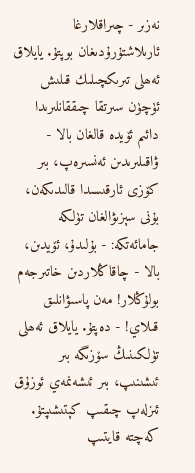نەزىر - چىراقلارغا ئارىلاشتۇرۇدىغان بوپتۇ. يايلاق ئەھلى تىرىكچىلىك قىلىش ئۈچۈن سىرتقا چىققانلىرىدا دائىم ئۆيدە قالغان بالا - ۋاقىلىرىدىن ئەنسىرەپ، بىر كۆزى ئارقىسىدا قالىدىكەن، بۇنى سېزىۋالغان تۈلكە جامائەتكە: - بۇلىدۇ، ئۆيدىن، بالا - چاقاڭلاردىن خاتىرجەم بولۇڭلار! مەن پاسىۋانلىق قىلاي! - دەپتۇ. يايلاق ئەھلى تۈلكىنىڭ سۆزىگە بىر ئىشىنىپ، بىر ئىشەنمەي ئوزۇق ئىزلەپ چىقىپ كېتىشىپتۇ. كەچتە قايتىپ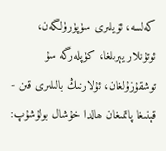كەلسە، ئۆيلىرى سۈپۈرۈلگەن، ئوتۇنلار يېرىلغا، كۈپلەرگە سۇ توشقۇزۇلغان، ئۇلارنىڭ بالىلىرى قىن - قېنىغا پاتمىغان ھالدا خۇشال بولۇشۇپ: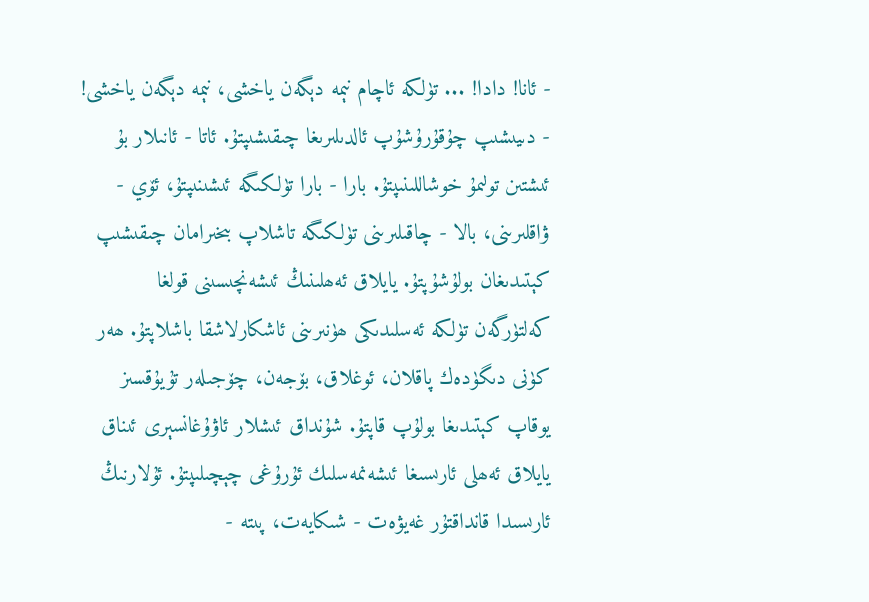- ئانا! دادا! ... تۈلكە ئاچام نېمە دېگەن ياخشى، نېمە دېگەن ياخشى! - دىيىشىپ چۇقۇرۇشۇپ ئالدىلىرىغا چىقىشىپتۇ. ئاتا - ئانىلار بۇ ئىشتىن تولىمۇ خوشاللىنىپتۇ. بارا - بارا تۈلكىگە ئىشىنىپتۇ، ئۆي - ۋاقلىرىنى، بالا - چاقىلىرىنى تۈلكىگە تاشلاپ بىخىرامان چىقىشىپ كېتىدىغان بولۇشۇپتۇ. يايلاق ئەھلىنىڭ ئىشەنچىسىنى قولغا كەلتۈرگەن تۈلكە ئەسلىدىكى ھۈنىرىنى ئاشكارلاشقا باشلاپتۇ. ھەر كۈنى دىگۈدەك پاقلان، ئوغلاق، بۆجەن، چۆجىلەر تۇيۇقسىز يوقاپ كېتىدىغا بولۇپ قاپتۇ. شۇنداق ئىشلار ئاۋۇغانسېرى ئىناق يايلاق ئەھلى ئارىسىغا ئىشەنمەسلىك ئۇرۇغى چېچىلىپتۇ. ئۇلارنىڭ ئارىسىدا قانداقتۇر غەيۋەت - شىكايەت، پىتە -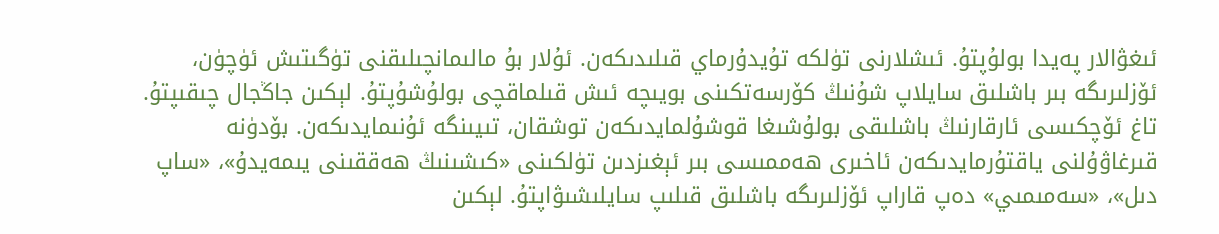ئىغۋالار پەيدا بولۇپتۇ. ئىشلارنى تۈلكە تۇيدۇرماي قىلىدىكەن. ئۇلار بۇ مالىمانچىلىقنى تۈگىتىش ئۈچۈن، ئۆزلىرىگە بىر باشلىق سايلاپ شۇنىڭ كۆرسەتكىنى بويىچە ئىش قىلماقچى بولۇشۇپتۇ. لېكىن جاڭجال چىقىپتۇ. تاغ ئۆچكىسى ئارقارنىڭ باشلىقى بولۇشىغا قوشۇلمايدىكەن توشقان، تىيىنگە ئۇنىمايدىكەن. بۆدۈنە قىرغاۋۇلنى ياقتۇرمايدىكەن ئاخىرى ھەممىسى بىر ئېغىزدىن تۈلكىنى «كىشىنىڭ ھەققىنى يىمەيدۇ»، «ساپ دىل»، «سەمىمىي» دەپ قاراپ ئۆزلىرىگە باشلىق قىلىپ سايلىشىۋاپتۇ. لېكىن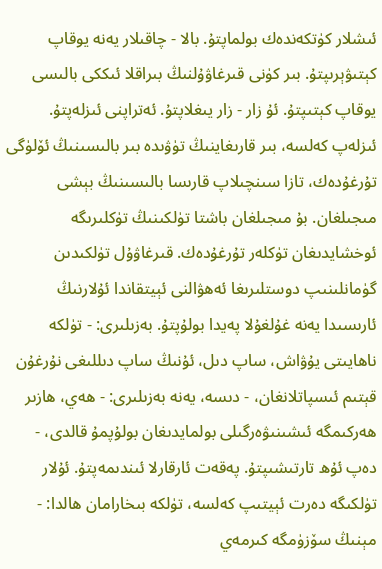ئىشلار كۈتكەندەك بولماپتۇ. بالا - چاقىلار يەنە يوقاپ كېتىۋېرىپتۇ. بىر كۈنى قىرغاۋۇلنىڭ بىراقلا ئىككى بالىسى يوقاپ كېتىپتۇ. ئۇ زار - زار يىغلاپتۇ. ئەتراپنى ئىزلەپتۇ. ئىزلەپ كەلسە، بىر قارىغاينىڭ تۈۋىدە بىر بالىسىنىڭ ئۆلۈگى تۇرغۇدەك، تازا سىنچىلاپ قارىسا بالىسىنىڭ بېشى مىجىلغان. بۇ مىجىلغان باشتا تۈلكىنىڭ تۈكلىرىگە ئوخشايدىغان تۈكلەر تۇرغۇدەك. قىرغاۋۇل تۈلكىدىن گۈمانلىنىپ دوستلىرىغا ئەھۋالنى ئېيتقاندا ئۇلارنىڭ ئارىسىدا يەنە غۇلغۇلا پەيدا بولۇپتۇ. بەزىلىرى: - تۈلكە ناھايىتى يۇۋاش، ساپ دىل، ئۇنىڭ ساپ دىللىغى نۇرغۇن قېتىم ئىسپاتلانغان، - دىسە، يەنە بەزىلىرى: - ھەي، ھازىر ھەركىمگە ئىشىنىۋەرگىلى بولمايدىغان بولۇپمۇ قالدى، - دەپ ئۇھ تارتىشىپتۇ. پەقەت ئارقارلا ئىندىمەپتۇ. ئۇلار تۈلكىگە دەرت ئېيتىپ كەلسە، تۈلكە بىخارامان ھالدا: - مېنىڭ سۆزۈمگە كىرمەي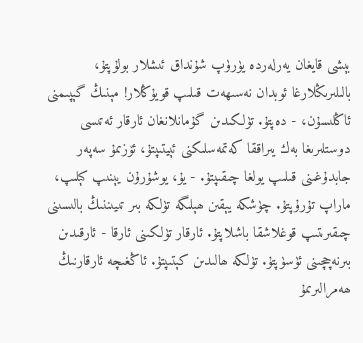بېشى قايغان يەرلەردە يۈرۈپ شۇنداق ئىشلار بولۇپتۇ، بالىلىرىڭلارغا ئوبدان نەسىھەت قىلىپ قويۇڭلار! مېنىڭ گېپىمنى ئاڭلىسۇن، - دەپتۇ. تۈلكىدىن گۇمانلانغان ئارقار ئەتىسى دوستلىرىغا بەك يىراققا كەتمەسلىكنى ئېيتىپتۇ، ئۆزىمۇ سەپەر جابدۇغىنى قىلىپ يولغا چىقىپتۇ. - يۇ، يوشۇرۇن يېنىپ كېلىپ، ماراپ تۇرۇپتۇ. چۈشكە يېقىن ھېلىگە تۈلكە بىر تىيىننىڭ بالىسىنى چىقىرىتىپ قوغلاشقا باشلاپتۇ. ئارقار تۈلكىنى ئارقا - ئارقىدىن بىرنەچچىنى ئۈسۈپتۇ. تۈلكە ھالىدىن كېتىپتۇ. ئاڭغىچە ئارقارنىڭ ھەمرالىرىمۇ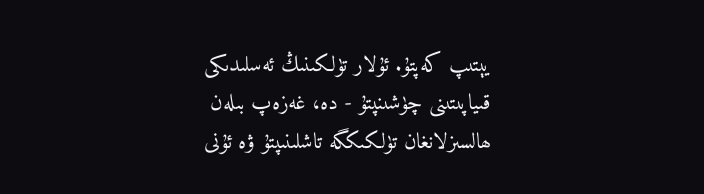يېتىپ كەپتۇ. ئۇلار تۈلكىنىڭ ئەسلىدىكى قىياپىتىنى چۈشىنپتۇ - دە، غەزەپ بىلەن ھالسىزلانغان تۈلكىكگە تاشلىنىپتۇ ۋە ئۇنى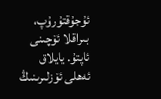ئۇجۇقتۇرۇپ، بىراقلا ئۆچىنى ئاپتۇ. يايلاق ئەھلى ئۆزلىرىنىڭ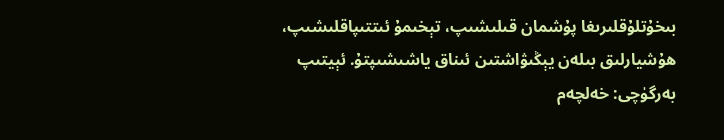بىخۇتلۇقلىرىغا پۇشمان قىلىشىپ، تېخىمۇ ئىتتىپاقلىشىپ، ھۇشيارلىق بىلەن يېڭىۋاشتىن ئىناق ياشىشىپتۇ. ئېيتىپ بەرگۈچى: خەلچەم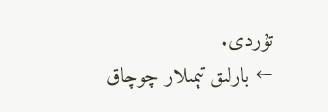تۇردى.
← بارلىق تېمىلار چوچاق